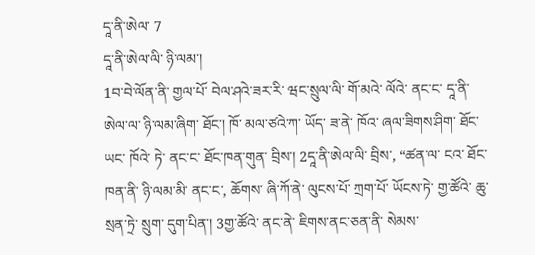དཱ་ནི་ཨེལ་ 7
དཱ་ནི་ཨེལ་ལི་ ཉི་ལམ་།
1བ་བེ་ལོན་ནི་ གྱལ་པོ་ བེལ་ཤའེ་ཟར་རི་ ཝང་སྲུལ་ལི་ གོ་མའེ་ ལོའེ་ ནང་ང་ དཱ་ནི་ཨེལ་ལ་ ཉི་ལམ་ཞིག་ ཐོང་། ཁོ་ མལ་ཙའེ་ཀ་ ཡོད་ ཟ་ནེ་ ཁོའ་ ཞལ་ཟིགས་ཤིག་ ཐོང་ ཡང་ ཁོའེ་ ཏེ་ ནང་ང་ ཐོང་ཁན་གུན་ བྲིས་། 2དཱ་ནི་ཨེལ་ལི་ བྲིས་, “ཚན་ལ་ ངའ་ ཐོང་ཁན་ནི་ ཉི་ལམ་མི་ ནང་ང་, ཆོགས་ ཞི་ཀོ་ནེ་ ལུངས་པོ་ ཀྲག་པོ་ ཡོངས་ཏེ་ གྱ་ཚོའེ་ ཆུ་ སྲན་ཏྲེ་ སྲུག་ དུག་པིན་། 3གྱ་ཚོའེ་ ནང་ནེ་ ཇིགས་ནང་ཅན་ནི་ སེམས་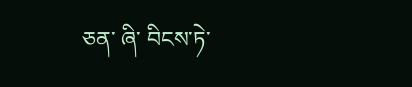ཅན་ ཞི་ བིངས་ཏེ་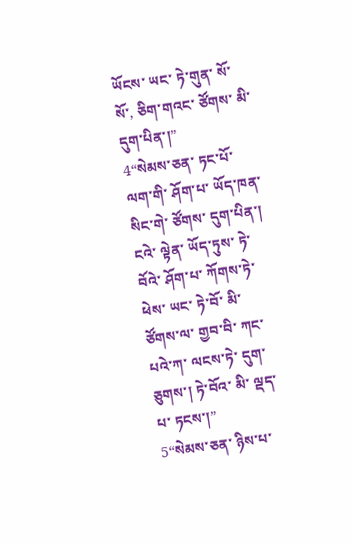ཡོངས་ ཡང་ ཏེ་གུན་ སོ་སོ་, ཅིག་གའང་ ཙོགས་ མི་དུག་པིན་།”
4“སེམས་ཅན་ ཏང་པོ་ ལག་གི་ ཤོག་པ་ ཡོད་ཁན་ སིང་གེ་ ཙོགས་ དུག་པིན་། ངའེ་ ལྟེན་ ཡོད་ཏུས་ ཏེ་བོའེ་ ཤོག་པ་ ཀོགས་ཏེ་ ཕེས་ ཡང་ ཏེ་བོ་ མི་ ཙོགས་ལ་ གྱབ་བི་ ཀང་པའེ་ཀ་ ལངས་ཏེ་ དུག་ཅུགས་། ཏེ་བོའ་ མི་ ལྡད་པ་ ཏངས་།”
5“སེམས་ཅན་ ཉིས་པ་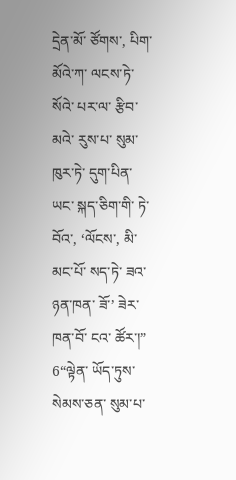དྲེན་མོ་ ཙོགས་, པིག་མོའེ་ཀ་ ལངས་ཏེ་ སོའེ་ པར་ལ་ རྩིབ་མའེ་ རུས་པ་ སུམ་ ཁུར་ཏེ་ དུག་པིན་ ཡང་ སྐད་ཅིག་གི་ ཏེ་བོའ་, ‘ལོངས་, མི་ མང་པོ་ སད་ཏེ་ ཟའ་ ཉན་ཁན་ ཟོ་’ ཟེར་ཁན་བོ་ ངའ་ ཚོར་།”
6“ལྟེན་ ཡོད་ཏུས་ སེམས་ཅན་ སུམ་པ་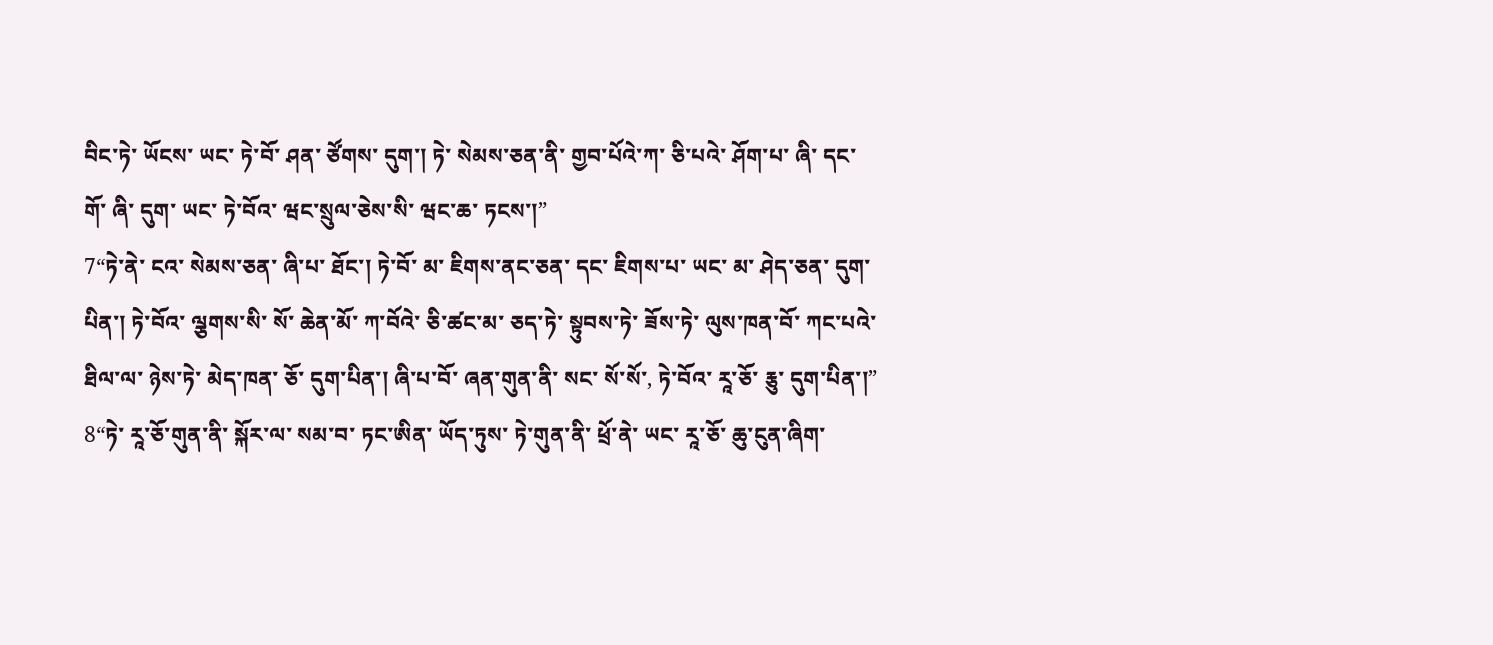བིང་ཏེ་ ཡོངས་ ཡང་ ཏེ་བོ་ ཤན་ ཙོགས་ དུག་། ཏེ་ སེམས་ཅན་ནི་ གྱབ་པོའེ་ཀ་ ཅི་པའེ་ ཤོག་པ་ ཞི་ དང་ གོ་ ཞི་ དུག་ ཡང་ ཏེ་བོའ་ ཝང་སྲུལ་ཅེས་སི་ ཝང་ཆ་ ཏངས་།”
7“ཏེ་ནེ་ ངའ་ སེམས་ཅན་ ཞི་པ་ ཐོང་། ཏེ་བོ་ མ་ ཇིགས་ནང་ཅན་ དང་ ཇིགས་པ་ ཡང་ མ་ ཤེད་ཅན་ དུག་པིན་། ཏེ་བོའ་ ལྕགས་སི་ སོ་ ཆེན་མོ་ ཀ་བོའེ་ ཅི་ཚང་མ་ ཅད་ཏེ་ སྟུབས་ཏེ་ ཟོས་ཏེ་ ལུས་ཁན་བོ་ ཀང་པའེ་ ཐིལ་ལ་ ཉེས་ཏེ་ མེད་ཁན་ ཅོ་ དུག་པིན་། ཞི་པ་བོ་ ཞན་གུན་ནི་ སང་ སོ་སོ་, ཏེ་བོའ་ རཱ་ཅོ་ རྕུ་ དུག་པིན་།”
8“ཏེ་ རཱ་ཅོ་གུན་ནི་ སྐོར་ལ་ སམ་བ་ ཏང་ཨིན་ ཡོད་ཏུས་ ཏེ་གུན་ནི་ ཕྲོ་ནེ་ ཡང་ རཱ་ཅོ་ ཆུ་ངུན་ཞིག་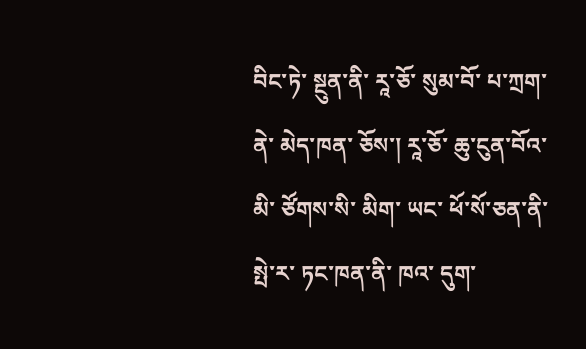བིང་ཏེ་ སྔུན་ནི་ རཱ་ཅོ་ སུམ་བོ་ པ་ཀྲག་ནེ་ མེད་ཁན་ ཅོས་། རཱ་ཅོ་ ཆུ་ངུན་བོའ་ མི་ ཙོགས་སི་ མིག་ ཡང་ ཕོ་སོ་ཅན་ནི་ སྤེ་ར་ ཏང་ཁན་ནི་ ཁའ་ དུག་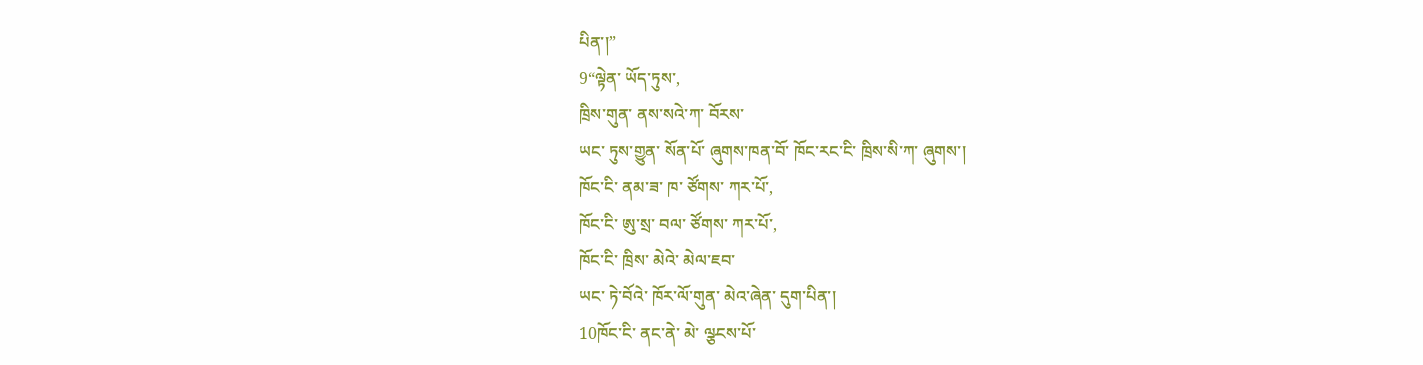པིན་།”
9“ལྟེན་ ཡོད་ཏུས་,
ཁྲིས་གུན་ ནས་སའེ་ཀ་ བོརས་
ཡང་ ཏུས་གྱུན་ སོན་པོ་ ཞུགས་ཁན་བོ་ ཁོང་རང་ངི་ ཁྲིས་སི་ཀ་ ཞུགས་།
ཁོང་ངི་ ནམ་ཟ་ ཁ་ ཙོགས་ ཀར་པོ་,
ཁོང་ངི་ ཨུ་སྲ་ བལ་ ཙོགས་ ཀར་པོ་,
ཁོང་ངི་ ཁྲིས་ མེའེ་ མེལ་ཇབ་
ཡང་ ཏེ་བོའེ་ ཁོར་ལོ་གུན་ མེའ་ཞེན་ དུག་པིན་།
10ཁོང་ངི་ ནང་ནེ་ མེ་ ལྩངས་པོ་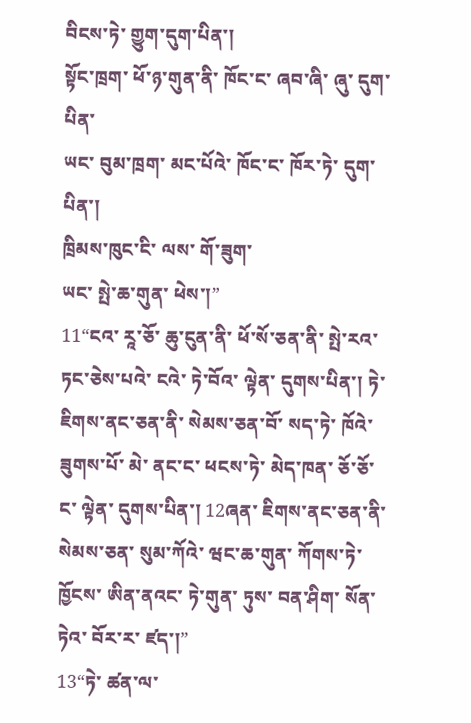བིངས་ཏེ་ གྱུག་དུག་པིན་།
སྟོང་ཁྲག་ ཕོ་ཉ་གུན་ནི་ ཁོང་ང་ ཞབ་ཞི་ ཞུ་ དུག་པིན་
ཡང་ བུམ་ཁྲག་ མང་པོའེ་ ཁོང་ང་ ཁོར་ཏེ་ དུག་པིན་།
ཁྲིམས་ཁུང་ངི་ ལས་ གོ་ཟུག་
ཡང་ སྤེ་ཆ་གུན་ ཕེས་།”
11“ངའ་ རཱ་ཅོ་ ཆུ་ངུན་ནི་ ཕོ་སོ་ཅན་ནི་ སྤེ་རའ་ ཏང་ཅེས་པའེ་ ངའེ་ ཏེ་བོའ་ ལྟེན་ དུགས་པིན་། ཏེ་ ཇིགས་ནང་ཅན་ནི་ སེམས་ཅན་བོ་ སད་ཏེ་ ཁོའེ་ ཟུགས་པོ་ མེ་ ནང་ང་ ཕངས་ཏེ་ མེད་ཁན་ ཅོ་ཅོ་ ང་ ལྟེན་ དུགས་པིན་། 12ཞན་ ཇིགས་ནང་ཅན་ནི་ སེམས་ཅན་ སུམ་ཀོའེ་ ཝང་ཆ་གུན་ ཀོགས་ཏེ་ ཁྱོངས་ ཨིན་ནའང་ ཏེ་གུན་ ཏུས་ བན་ཤིག་ སོན་ཏེའ་ བོར་ར་ ཛད་།”
13“ཏེ་ ཚན་ལ་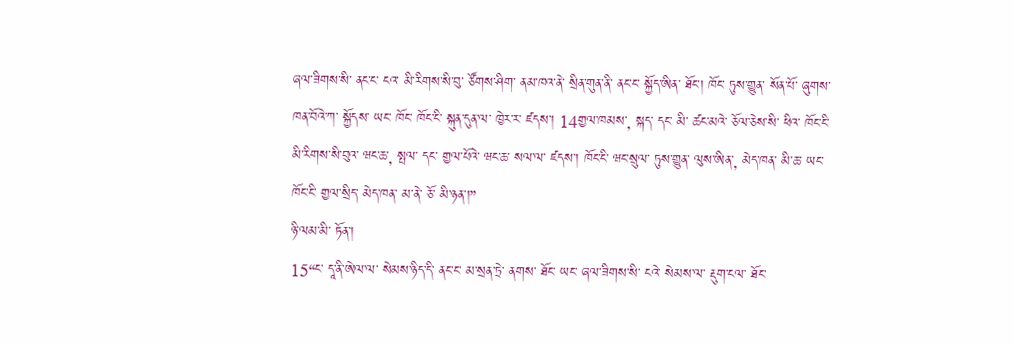ཞལ་ཟིགས་སི་ ནང་ང་ ངའ་ མི་རིགས་སི་བུ་ ཙོགས་ཤིག་ ནམ་ཁའ་ནེ་ སྲིན་གུན་ནི་ ནང་ང་ སྐྱོད་ཨིན་ ཐོང་། ཁོང་ ཏུས་གྱུན་ སོན་པོ་ ཞུགས་ཁན་བོའེ་ཀ་ སྐྱོདས་ ཡང་ ཁོང་ ཁོང་ངི་ སྐུན་དུན་ལ་ ཁྱེར་ར་ ཛདས་། 14གྱལ་ཁམས་, སྐད་ དང་ མི་ ཚང་མའེ་ ཅོལ་ཅེས་སི་ ཕིའ་ ཁོང་ངི་ མི་རིགས་སི་བུའ་ ཝང་ཆ་, སྤལ་ དང་ གྱལ་པོའེ་ ཝང་ཆ་ སལ་ལ་ ཛདས་། ཁོང་ངི་ ཝང་སྲུལ་ ཏུས་གྱུན་ ལུས་ཨིན་, མེད་ཁན་ མི་ཆ་ ཡང་ ཁོང་ངི་ གྱལ་སྲིད་ མེད་ཁན་ མ་ནེ་ ཅོ་ མི་ཉན་།”
ཉི་ལམ་མི་ ཏོན་།
15“ང་ དཱ་ནི་ཨེལ་ལ་ སེམས་ཉིད་དི་ ནང་ང་ མ་སྲན་ཏྲེ་ ནགས་ ཐོང་ ཡང་ ཞལ་ཟིགས་སི་ ངའེ་ སེམས་ལ་ རྡུག་ངལ་ ཐོང་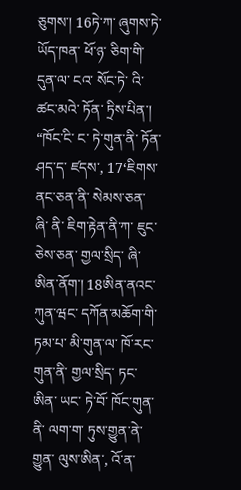ཅུགས་། 16ཏེ་ཀ་ ཞུགས་ཏེ་ ཡོད་ཁན་ ཕོ་ཉ་ ཅིག་གི་ དུན་ལ་ ངའ་ སོང་ཏེ་ འི་ ཚང་མའེ་ ཏོན་ ཏྲིས་པིན་།
“ཁོང་ངི་ ང་ ཏེ་གུན་ནི་ ཏོན་ ཤད་ད་ ཛདས་, 17‘ཇིགས་ནང་ཅན་ནི་ སེམས་ཅན་ ཞི་ ནི་ ཇིག་རྟེན་ནི་ཀ་ ཇུང་ཅེས་ཅན་ གྱལ་སྲིད་ ཞི་ ཨིན་ནོག་། 18ཨིན་ནའང་ ཀུན་ཝང་ དཀོན་མཆོག་གི་ ཏམ་པ་ མི་གུན་ལ་ ཁོ་རང་གུན་ནི་ གྱལ་སྲིད་ ཏང་ཨིན་ ཡང་ ཏེ་བོ་ ཁོང་གུན་ནི་ ལག་ག་ ཏུས་གྱུན་ནེ་གྱུན་ ལུས་ཨིན་, འོ་ན་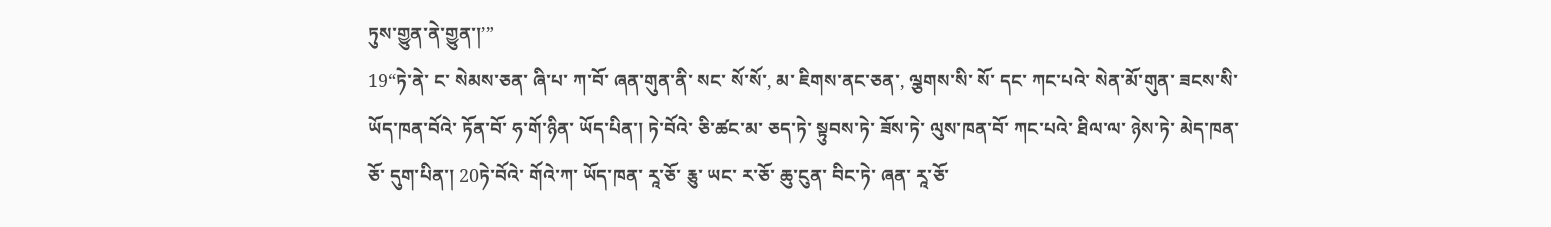ཏུས་གྱུན་ནེ་གྱུན་།’”
19“ཏེ་ནེ་ ང་ སེམས་ཅན་ ཞི་པ་ ཀ་བོ་ ཞན་གུན་ནི་ སང་ སོ་སོ་, མ་ ཇིགས་ནང་ཅན་, ལྕགས་སི་ སོ་ དང་ ཀང་པའེ་ སེན་མོ་གུན་ ཟངས་སི་ ཡོད་ཁན་བོའེ་ ཏོན་བོ་ ཧ་གོ་ཉིན་ ཡོད་པིན་། ཏེ་བོའེ་ ཅི་ཚང་མ་ ཅད་ཏེ་ སྟུབས་ཏེ་ ཟོས་ཏེ་ ལུས་ཁན་བོ་ ཀང་པའེ་ ཐིལ་ལ་ ཉེས་ཏེ་ མེད་ཁན་ ཅོ་ དུག་པིན་། 20ཏེ་བོའེ་ གོའེ་ཀ་ ཡོད་ཁན་ རཱ་ཅོ་ རྕུ་ ཡང་ ར་ཅོ་ ཆུ་ངུན་ བིང་ཏེ་ ཞན་ རཱ་ཅོ་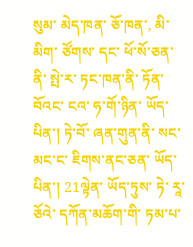སུམ་ མེད་ཁན་ ཅོ་ཁན་, མི་ མིག་ ཙོགས་ དང་ ཕོ་སོ་ཅན་ནི་ སྤེ་ར་ ཏང་ཁན་ནི་ ཏོན་བོའང་ ངའ་ ཧ་གོ་ཉིན་ ཡོད་པིན་། ཏེ་བོ་ ཞན་གུན་ནི་ སང་ མང་ང་ ཇིགས་ནང་ཅན་ ཡོད་པིན་། 21ལྟེན་ ཡོད་ཏུས་ ཏེ་ རཱ་ཅོའེ་ དཀོན་མཆོག་གི་ ཏམ་པ་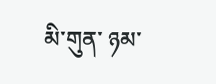མི་གུན་ ཉམ་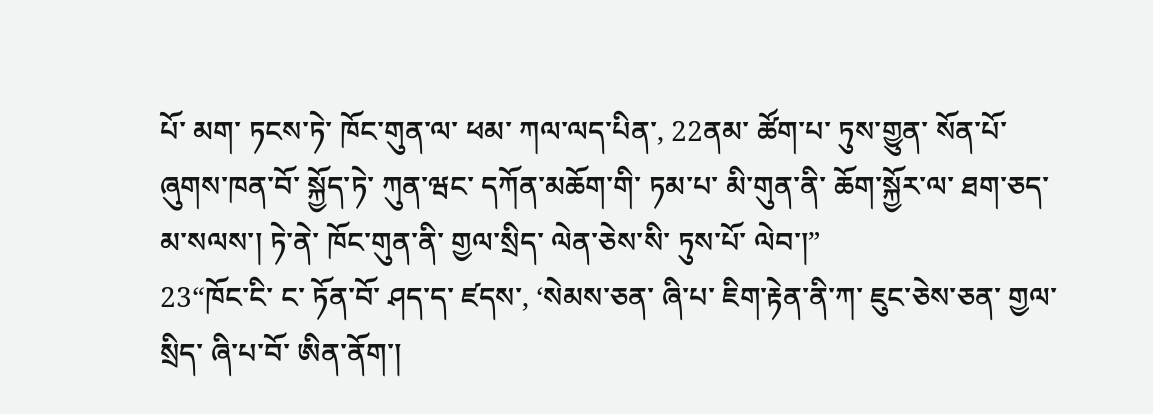པོ་ མག་ ཏངས་ཏེ་ ཁོང་གུན་ལ་ ཕམ་ ཀལ་ལད་པིན་, 22ནམ་ ཚོག་པ་ ཏུས་གྱུན་ སོན་པོ་ ཞུགས་ཁན་བོ་ སྐྱོད་ཏེ་ ཀུན་ཝང་ དཀོན་མཆོག་གི་ ཏམ་པ་ མི་གུན་ནི་ ཆོག་སྐྱོར་ལ་ ཐག་ཅད་ མ་སལས་། ཏེ་ནེ་ ཁོང་གུན་ནི་ གྱལ་སྲིད་ ལེན་ཅེས་སི་ ཏུས་པོ་ ལེབ་།”
23“ཁོང་ངི་ ང་ ཏོན་བོ་ ཤད་ད་ ཛདས་, ‘སེམས་ཅན་ ཞི་པ་ ཇིག་རྟེན་ནི་ཀ་ ཇུང་ཅེས་ཅན་ གྱལ་སྲིད་ ཞི་པ་བོ་ ཨིན་ནོག་།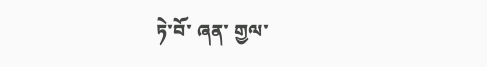ཏེ་བོ་ ཞན་ གྱལ་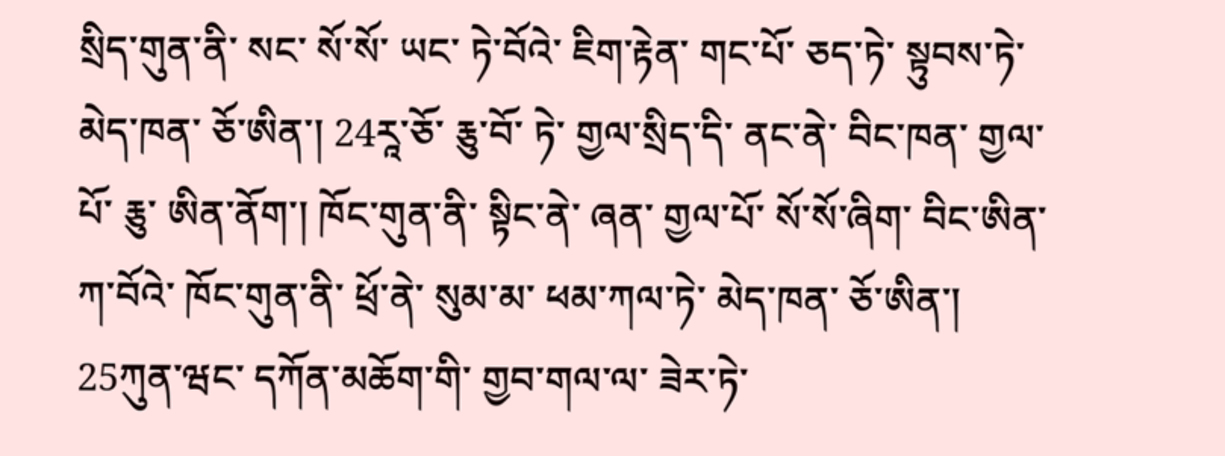སྲིད་གུན་ནི་ སང་ སོ་སོ་ ཡང་ ཏེ་བོའེ་ ཇིག་རྟེན་ གང་པོ་ ཅད་ཏེ་ སྟུབས་ཏེ་ མེད་ཁན་ ཅོ་ཨིན་། 24རཱ་ཅོ་ རྕུ་བོ་ ཏེ་ གྱལ་སྲིད་དི་ ནང་ནེ་ བིང་ཁན་ གྱལ་པོ་ རྕུ་ ཨིན་ནོག་། ཁོང་གུན་ནི་ སྟིང་ནེ་ ཞན་ གྱལ་པོ་ སོ་སོ་ཞིག་ བིང་ཨིན་ ཀ་བོའེ་ ཁོང་གུན་ནི་ ཕྲོ་ནེ་ སུམ་མ་ ཕམ་ཀལ་ཏེ་ མེད་ཁན་ ཅོ་ཨིན་། 25ཀུན་ཝང་ དཀོན་མཆོག་གི་ གྱབ་གལ་ལ་ ཟེར་ཏེ་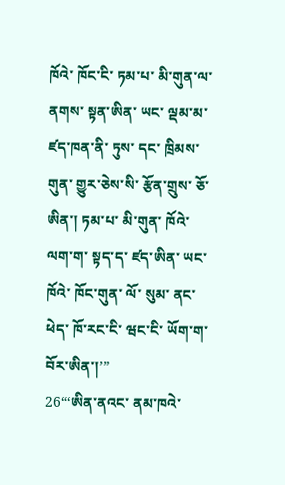ཁོའེ་ ཁོང་ངི་ ཏམ་པ་ མི་གུན་ལ་ ནགས་ སྟན་ཨིན་ ཡང་ ལྡམ་མ་ ཛད་ཁན་ནི་ ཏུས་ དང་ ཁྲིམས་ གུན་ གྱུར་ཅེས་སི་ རྩོན་གྲུས་ ཅོ་ཨིན་། ཏམ་པ་ མི་གུན་ ཁོའེ་ ལག་ག་ སྟད་ད་ ཛད་ཨིན་ ཡང་ ཁོའེ་ ཁོང་གུན་ ལོ་ སུམ་ ནང་ ཕེད་ ཁོ་རང་ངི་ ཝང་ངི་ ཡོག་ག་ བོར་ཨིན་།’”
26“‘ཨིན་ནའང་ ནམ་ཁའེ་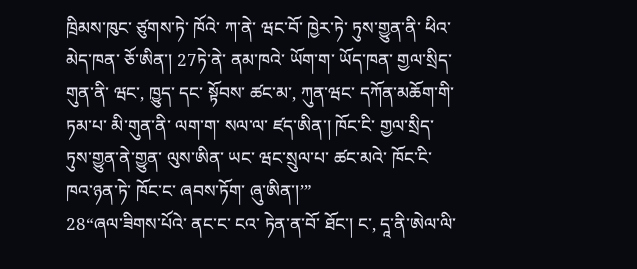ཁྲིམས་ཁུང་ ཙུགས་ཏེ་ ཁོའེ་ ཀ་ནེ་ ཝང་བོ་ ཁྱེར་ཏེ་ ཏུས་གྱུན་ནི་ ཕིའ་ མེད་ཁན་ ཅོ་ཨིན་། 27ཏེ་ནེ་ ནམ་ཁའེ་ ཡོག་ག་ ཡོད་ཁན་ གྱལ་སྲིད་གུན་ནི་ ཝང་, ཁྱུད་ དང་ སྟོབས་ ཚང་མ་, ཀུན་ཝང་ དཀོན་མཆོག་གི་ ཏམ་པ་ མི་གུན་ནི་ ལག་ག་ སལ་ལ་ ཛད་ཨིན་། ཁོང་ངི་ གྱལ་སྲིད་ ཏུས་གྱུན་ནེ་གྱུན་ ལུས་ཨིན་ ཡང་ ཝང་སྲུལ་པ་ ཚང་མའེ་ ཁོང་ངི་ ཁའ་ཉན་ཏེ་ ཁོང་ང་ ཞབས་ཏོག་ ཞུ་ཨིན་།’”
28“ཞལ་ཟིགས་པོའེ་ ནང་ང་ ངའ་ ཏེན་ན་བོ་ ཐོང་། ང་, དཱ་ནི་ཨེལ་ལི་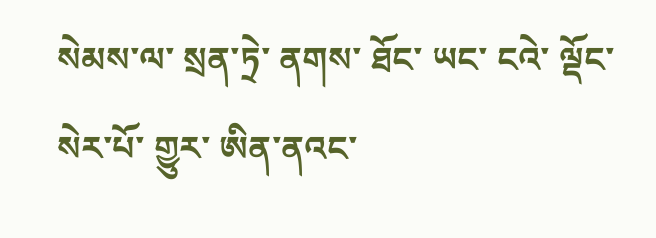སེམས་ལ་ སྲན་ཏྲེ་ ནགས་ ཐོང་ ཡང་ ངའེ་ ལྡོང་ སེར་པོ་ གྱུར་ ཨིན་ནའང་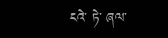ངའེ་ ཏེ་ ཞལ་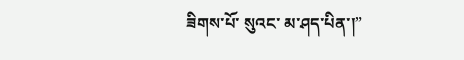ཟིགས་པོ་ སུའང་ མ་ཤད་པིན་།”